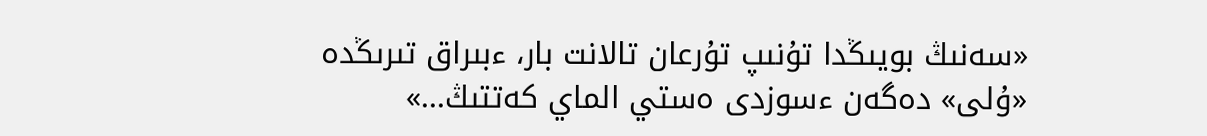«سەنىڭ بويىڭدا تۇنىپ تۇرعان تالانت بار، ءبىراق تىرىڭدە «ۇلى» دەگەن ءسوزدى ەستي الماي كەتتىڭ...»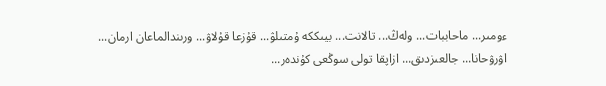ءومىر... ماحاببات... ولەڭ... تالانت... بيىككە ۇمتىلۋ... قۇزعا قۇلاۋ... ورىندالماعان ارمان... اۋرۋحانا... جالعىزدىق... ازاپقا تولى سوڭعى كۇندەر...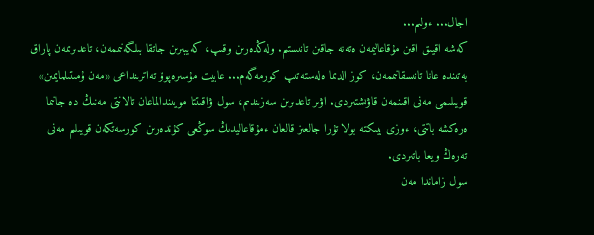اجال... ءولىم...
كەشە اقيىق اقىن مۇقاعاليمەن ەتەنە جاقىن تانىستىم. ولەڭدەرىن وقىپ، كەيبىرىن جاتقا بىلگەنىممەن، تاعدىرىمەن پاراق بەتىندە عانا تانىسقانىممەن، كوز الدىما ەلەستەتىپ كورمەگەم... عابيت مۇسىرەپوۆ تەاترىنداعى «مەن ۇمىتىلمايمىن» قويىلىمى مەنى اقىنمەن قاۋىشتىردى. اۋىر تاعدىرىن سەزىندىم، سول ۋاقىتتا مويىندالماعان تالانتى مەنىڭ دە جانىما ەرەكشە باتتى، ءوزى بيىكتە بولا تۇرا جالعىز قالعان ءمۇقاعاليدىڭ سوڭعى كۇندەرىن كورسەتكەن قويىلىم مەنى تەرەڭ ويعا باتىردى.
سول زاماندا مەن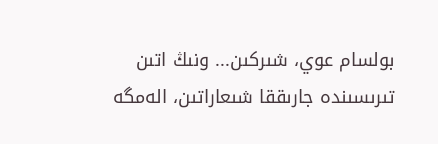بولسام عوي، شىركىن... ونىڭ اتىن تىرىسىندە جارىققا شىعاراتىن، الەمگە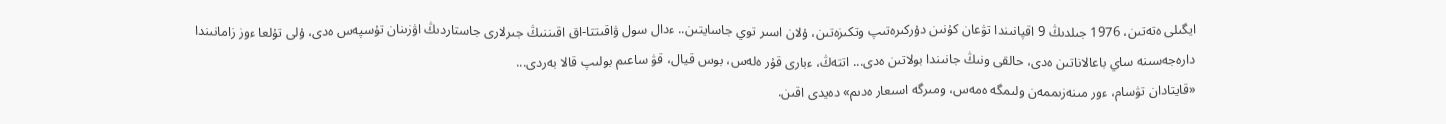ايگىلى ەتەتىن، 1976 جىلدىڭ 9 اقپانىندا تۋعان كۇنىن دۇركىرەتىپ وتكىزەتىن، ۇلان اسىر توي جاسايتىن.. ءدال سول ۋاقىتتا-اق اقىننىڭ جىرلارى جاستاردىڭ اۋزىنان تۇسپەس ەدى، ۇلى تۇلعا ءوز زامانىندا دارەجەسىنە ساي باعالاناتىن ەدى، حالقى ونىڭ جانىندا بولاتىن ەدى... اتتەڭ، ءبارى قۇر ەلەس، بوس قيال، قۋ ساعىم بولىپ قالا بەردى...
«قايتادان تۋسام، ءور مىنەزىممەن ولىمگە ەمەس، ومىرگە اسىعار ەدىم» دەيدى اقىن.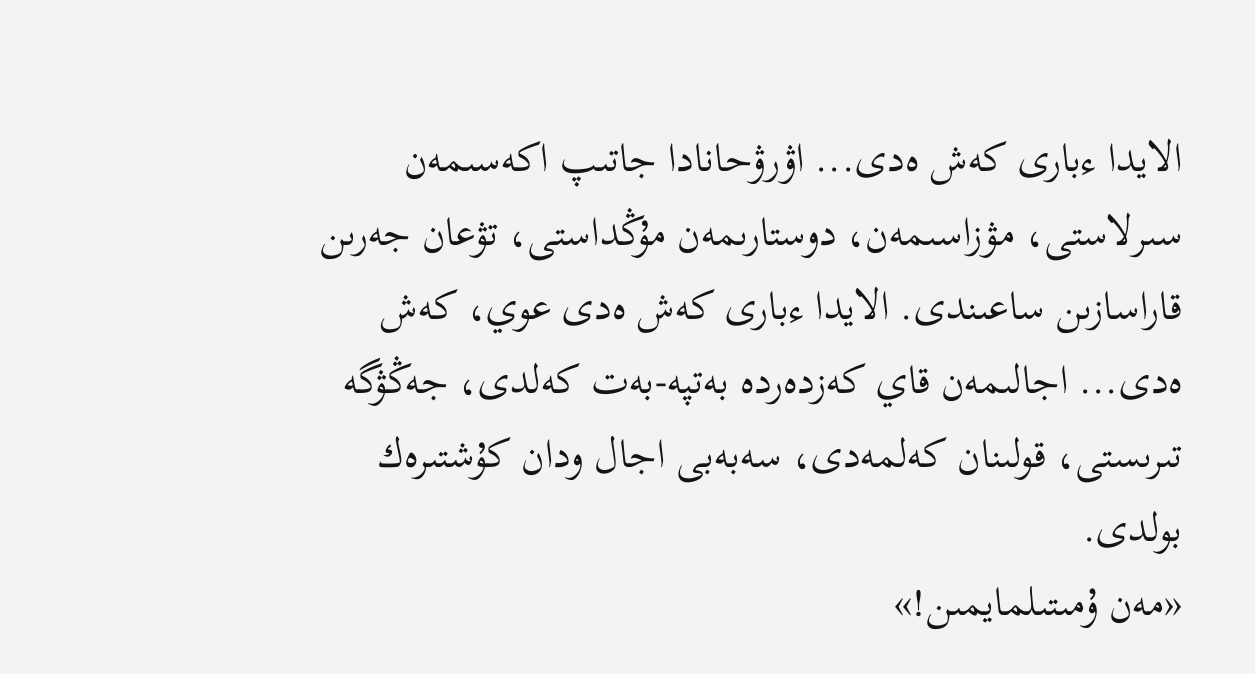الايدا ءبارى كەش ەدى... اۋرۋحانادا جاتىپ اكەسىمەن سىرلاستى، مۋزاسىمەن، دوستارىمەن مۇڭداستى، تۋعان جەرىن قاراسازىن ساعىندى. الايدا ءبارى كەش ەدى عوي، كەش ەدى... اجالىمەن قاي كەزدەردە بەتپە-بەت كەلدى، جەڭۋگە تىرىستى، قولىنان كەلمەدى، سەبەبى اجال ودان كۇشتىرەك بولدى.
«مەن ۇمىتىلمايمىن!»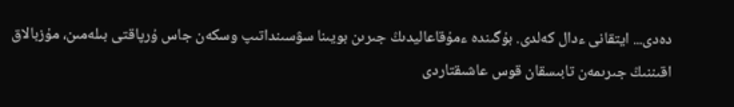دەدى... ايتقانى ءدال كەلدى. بۇگىندە ءمۇقاعاليدىڭ جىرىن بويىنا سۋسىنداتىپ وسكەن جاس ۇرپاقتى بىلەمىن، مۇزبالاق اقىننىڭ جىرىمەن تابىسقان قوس عاشىقتاردى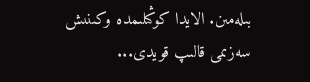بىلەمىن. الايدا كوڭىلىمدە وكىنىش سەزىمى قالىپ قويدى...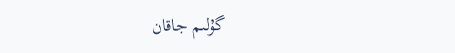گۇلىم جاقان